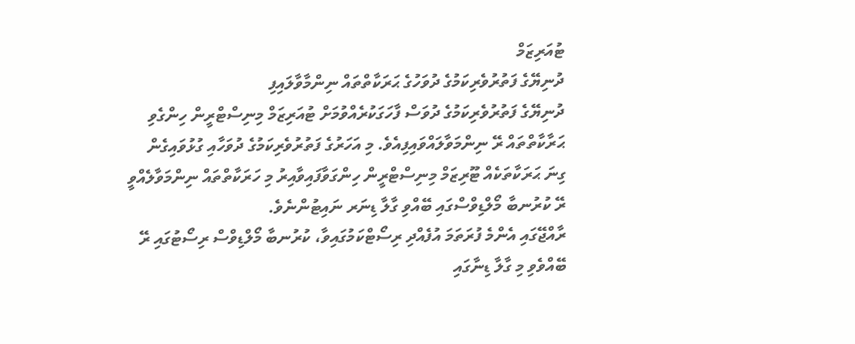ޓުއަރިޒަމް
ދުނިޔޭގެ ފަތުރުވެރިކަމުގެ ދުވަހުގެ ޙަރަކާތްތައް ނިންމާވާލައިފި
ދުނިޔޭގެ ފަތުރުވެރިކަމުގެ ދުވަސް ފާހަގަކުރެއްވުމަށް ޓުއަރިޒަމް މިނިސްޓްރީން ހިންގެވި ޙަރާކާތްތައް ރޭ ނިންމަވާލައްވައިފިއެވެ. މި އަހަރުގެ ފަތުރުވެރިކަމުގެ ދުވަހާއި ގުޅުވައިގެން ގިނަ ޙަރަކާތަކެއް ޓޫރިޒަމް މިނިސްޓްރީން ހިންގަވާފައިވާއިރު މި ހަރަކާތްތައް ނިންމަވާލެއްވީ ރޭ ކުރުނބާ މޯލްޑިވްސްގައި ބޭއްވި ގާލާ ޑިނަރ ނައިޓުންނެވެ.
ރާއްޖޭގައި އެންމެ ފުރަތަމަ އުފެއްދި ރިސޯޓްކަމުގައިވާ، ކުރުނބާ މޯލްޑިވްސް ރިސޯޓުގައި ރޭ ބޭއްވެވި މި ގާލާ ޑިނާގައި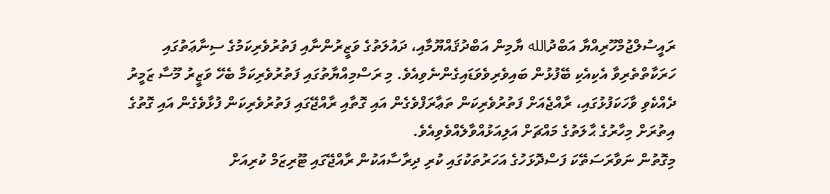ރައީސުލްޖުމްހޫރިއްޔާ އަބްދުالله ޔާމިން އަބްދުޤައްޔޫމާއި، ދައުލަތުގެ ވަޒީރުންނާއި ފަތުރުވެރިކަމުގެ ސިނާޢަތުގައި ހަރަކާތްތެރިވާ އެކިއެކި ބޭފުޅުން ބައިވެރިވެވަޑައިގެންނެވިއެވެ. މި ރަސްމިއްޔާތުގައި ފަތުރުވެރިކަމާ ބެހޭ ވަޒީރު މޫސާ ޒަމީރު ދެއްކެވި ވާހަކަފުޅުގައި، ރާއްޖެއަށް ފަތުރުވެރިކަން ތަޢާރަފްވެގެން އައި ގޮތާއި ރާއްޖޭގައި ފަތުރުވެރިކަން ފުޅާވެގެން އައި ގޮތުގެ އިތުރަށް މިހާރުގެ ޙާލަތުގެ މައްޗަށް އަލިއަޅުއްވާލެއްވެވިއެވެ.
މިގޮތުން ނަވާރަސަތޭކަ ފަސްދޮޅަހުގެ އަހަރުތަކުގައި ކުރި ދިރާސާއަކުން ރާއްޖޭގައި ޓޫރިޒަމް ކުރިއަށް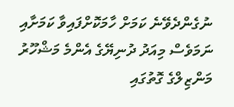ނުގެންދެވޭނެ ކަމަށް ހާމަކޮށްފައިވާ ކަމަށާއި ނަމަވެސް މިއަދު ދުނިޔޭގެ އެންމެ މަޝްހޫރު މަންޒިލްގެ ގޮތުގައި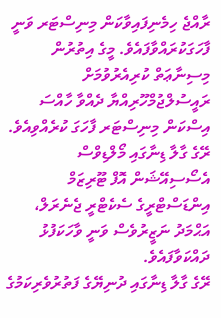ރާއްޖެ ހިމެނިފައިވާކަން މިނިސްޓަރ ވަނީ ފާހަގަކުރައްވާފައެވެ. މީގެ އިތުރުން މިސިނާޢަތް ކުރިއެރުވުމަށް ރައީސުލްޖުމްހޫރިއްޔާ ދެއްވާ ހާއްސަ އިސްކަން މިނިސްޓަރ ފާހަގަ ކުރެއްވިއެވެ. ރޭގެ ގާލާ ޑިނާގައި މޯލްޑިވްސް އެސޯސިއޭޝަން އޮފް ޓޫރިޒަމް އިންޑަސްޓްރީގެ ސެކެޓްރީ ޖެނެރަލް، އަޙްމަދު ނަޒީރުވެސް ވަނީ ވާހަކަފުޅު ދައްކަވާފައެވެ.
ރޭގެ ގާލާ ޑިނާގައި ދުނިޔޭގެ ފަތުރުވެރިކަމުގެ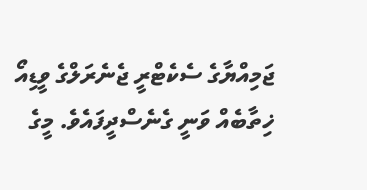ޖަމިއްޔާގެ ސެކެޓްރީ ޖެނެރަލްގެ ވީޑިއޯ ޚިތާބެއް ވަނީ ގެނެސްދީފައެވެ. މީގެ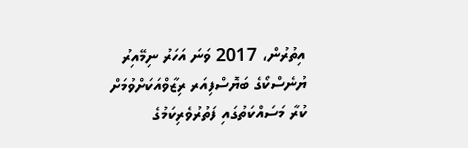އިތުރުން، 2017 ވަނަ އަހަރު ނިމޭއިރު ޔުނެސްކޯގެ ބަޔޮސްފިއަރ ރިޒާވްއަކަށްވުމަށް ކުރާ މަސައްކަތުގައި ފަތުރުވެރިކަމުގެ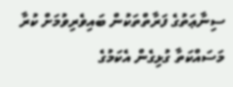ސިނާޢަތުގެ ފަރާތްތަކުން ބައިވެރިވުމަށް ކުރާ މަސައްކަތާ ގުޅިގެން އެކަމުގެ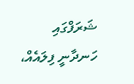ޝަރަފްގައި ހަނދާނީ ފިލައެއް،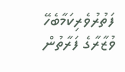ފަތުރުވެރިކަމާބެހޭ ވުޒާރާގެ ފަރާތުން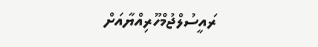ރައީސުލްޖުމްހޫރިއްޔާއަށް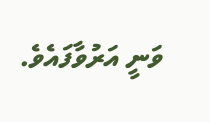ވަނީ އަރުވާފައެވެ.